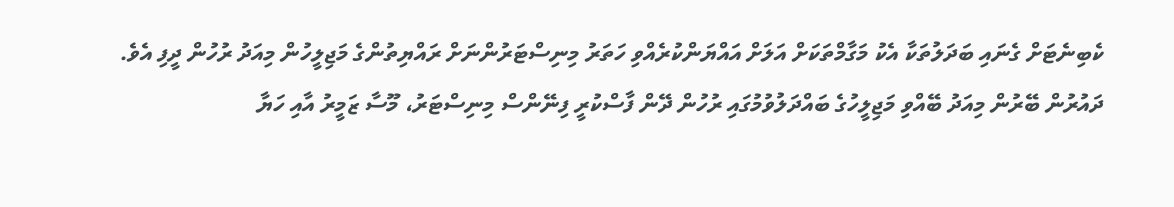ކެބިނެޓަށް ގެނައި ބަދަލުތަކާ އެކު މަގާމްތަކަށް އަލަށް އައްޔަންކުރެއްވި ހަތަރު މިނިސްޓަރުންނަށް ރައްޔިތުންގެ މަޖިލީހުން މިއަދު ރުހުން ދީފި އެވެ.
ދައުރުން ބޭރުން މިއަދު ބޭއްވި މަޖިލީހުގެ ބައްދަލުވުމުގައި ރުހުން ދޭން ފާސްކުރީ ފިނޭންސް މިނިސްޓަރު، މޫސާ ޒަމީރު އާއި ހަޔާ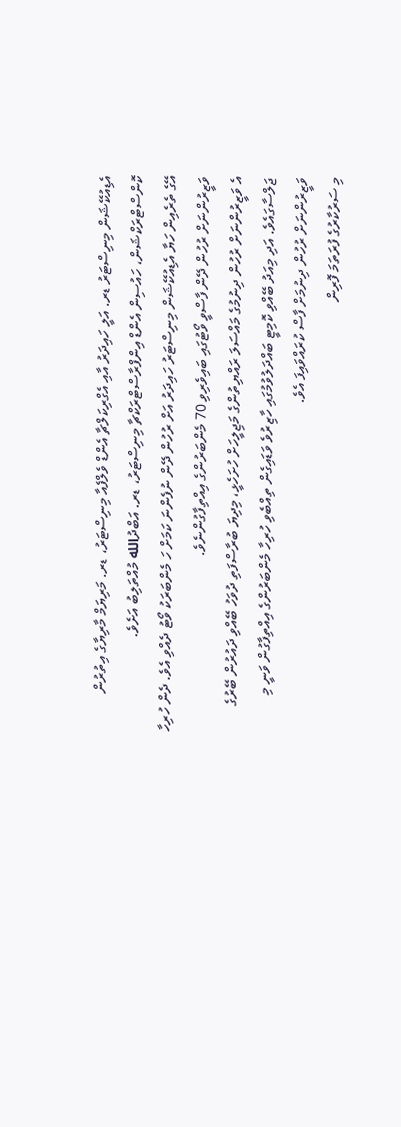އެޑިއުކޭޝަން މިނިސްޓަރު ޑރ. އަލީ ހައިދަރު އާއި އެގްރިކަލްޗާ އެންޑް ވެލްފެއާ މިނިސްޓަރު، ޑރ. މަރިޔަމް މާރިޔާގެ އިތުރުން ކޮންސްޓްރަކްޝަން، ހައުސިން އެންޑް އިންފްރާސްޓްރަކްޗާ މިނިސްޓަރު، ޑރ. އަބްދުالله މުއްތަލިބު އަށެވެ.
އޭގެ ތެރެއިން ހަޔާ އެޑިއުކޭޝަން މިނިސްޓަރު ހައިދަރު އަށް ރުހުން ދޭން ނުފެންނަ ކަމަށް ހަ މެންބަރަކު ވޯޓު ދެއްވި އެވެ. ދެން ހުރިހާ ވަޒީރުންނަށް ރުހުން ދޭން ފާސްވީ ވޯޓުގައި ބައިވެރިވި 70 މެންބަރުންގެ އިއްތިފާގުންނެވެ.
އެ ވަޒީރުންނަށް ރުހުން ދިނުމުގެ މައްސަލަ ރައްޔިތުންގެ މަޖިލީހަށް ހުށަހެޅީ، މިދިޔަ ބުރާސްފަތި ދުވަހު ބޭއްވި ދައުރުން ބޭރުގެ ޖަލްސާގައެވެ. އަދި މިއަދު ބޭއްވި ކޮމިޓީ ބައްދަލުވުމުގައި ހާޒިރުވެ ވަޑައިގެން ތިއްބެވި ހުރިހާ މެންބަރުންގެ އިއްތިފާގުން ވަނީ މި ވަޒީރުންނަށް ރުހުން ދިނުމަށް ފާސް ކުރައްވައިފަ އެވެ.
މި ސަރުކާރުގެ ފުރަތަމަ ފޮރިން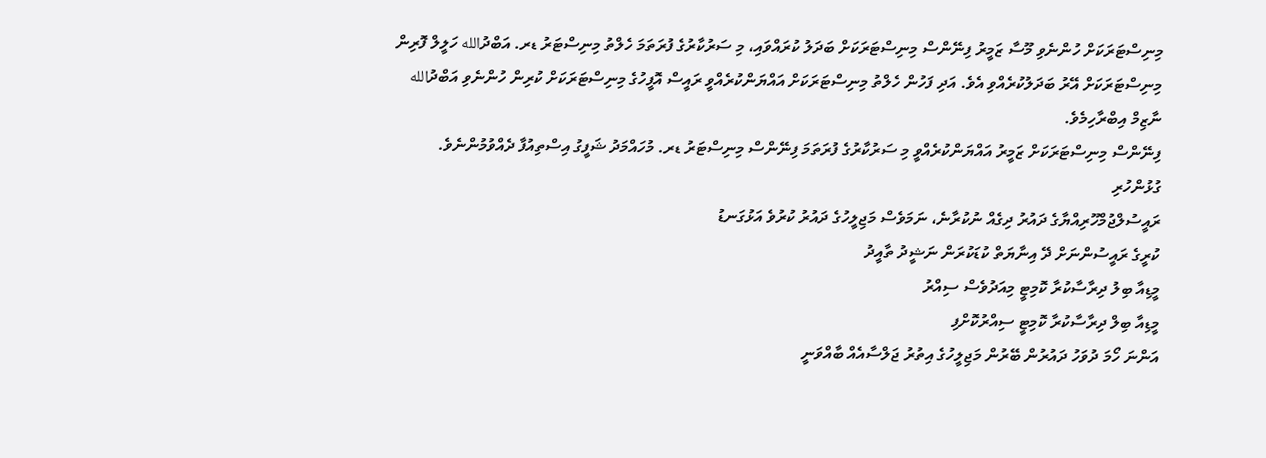މިނިސްޓަރަކަށް ހުންނެވި މޫސާ ޒަމީރު ފިނޭންސް މިނިސްޓަރަކަށް ބަދަލު ކުރައްވައި، މި ސަރުކާރުގެ ފުރަތަމަ ހެލްތު މިނިސްޓަރު ޑރ. އަބްދުالله ހަލީލް ފޮރިން މިނިސްޓަރަކަށް އޭރު ބަދަލުކުރެއްވި އެވެ. އަދި ފަހުން ހެލްތު މިނިސްޓަރަކަށް އައްޔަންކުރެއްވީ ރައީސް އޮފީހުގެ މިނިސްޓަރަކަށް ކުރިން ހުންނެވި އަބްދުالله ނާޒިމް އިބްރާހިމެވެ.
ފިނޭންސް މިނިސްޓަރަކަށް ޒަމީރު އައްޔަންކުރެއްވީ މި ސަރުކާރުގެ ފުރަތަމަ ފިނޭންސް މިނިސްޓަރު ޑރ. މުހައްމަދު ޝަފީގު އިސްތިއުފާ ދެއްވުމުންނެވެ.
ގުޅުންހުރި
ރައީސުލްޖުމްހޫރިއްޔާގެ ދައުރު ދިގެއް ނުކުރާނެ، ނަމަވެސް މަޖިލީހުގެ ދައުރު ކުރުވެ އަޅުގަނޑު
ކުރީގެ ރައީސުންނަށް ދޭ އިނާޔަތް ކުޑަކުރަން ނަޝީދު ތާއީދު
މީޑިއާ ބިލު ދިރާސާކުރާ ކޮމިޓީ މިއަދުވެސް ސިއްރު
މީޑިއާ ބިލް ދިރާސާކުރާ ކޮމިޓީ ސިއްރުކޮށްފި
އަންނަ ހޯމަ ދުވަހު ދައުރުން ބޭރުން މަޖިލީހުގެ އިތުރު ޖަލްސާއެއް ބާއްވަނީ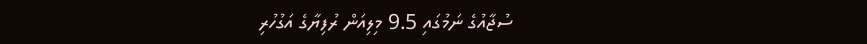ސުޖާއުގެ ނަމުގައި 9.5 މިލިއަން ރުފިޔާގެ އަގުހުރި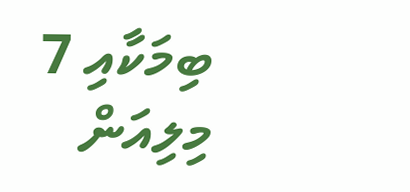ބިމަކާއި 7 މިލިއަން